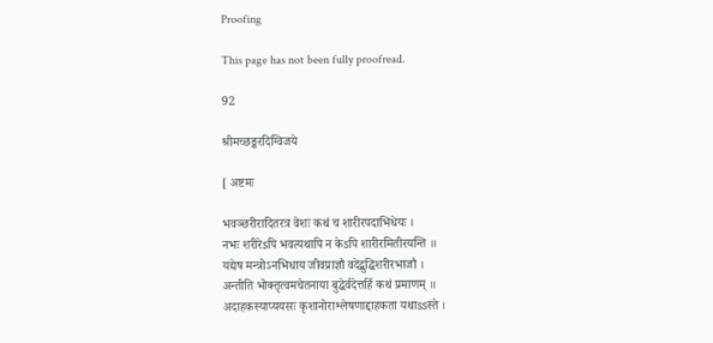Proofing

This page has not been fully proofread.

92

श्रीमच्छङ्करदिग्विजये

[ अष्टमः

भवञ्छरीरादितरत्र वेशः कथं च शारीरपदाभिधेयः ।
नभः शरीरेsपि भवत्यथापि न केsपि शारीरमितीरयन्ति ॥
यद्येष मन्त्रोऽनभिधाय जीवप्राज्ञौ वदेद्बुद्धिशरीरभाजौ ।
अन्तीति भोक्तृत्वमचेतनाया बुद्धेर्वदेत्तर्हि कथं प्रमाणम् ॥
अदाहकस्याप्ययसः कृशानोराश्लेषणाद्दाहकता यथाssस्ते ।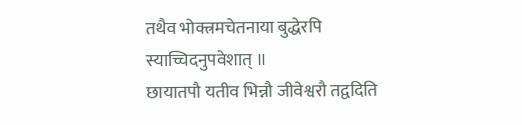तथैव भोक्त्रमचेतनाया बुद्धेरपि स्याच्चिदनुपवेशात् ॥
छायातपौ यतीव भिन्नौ जीवेश्वरौ तद्वदिति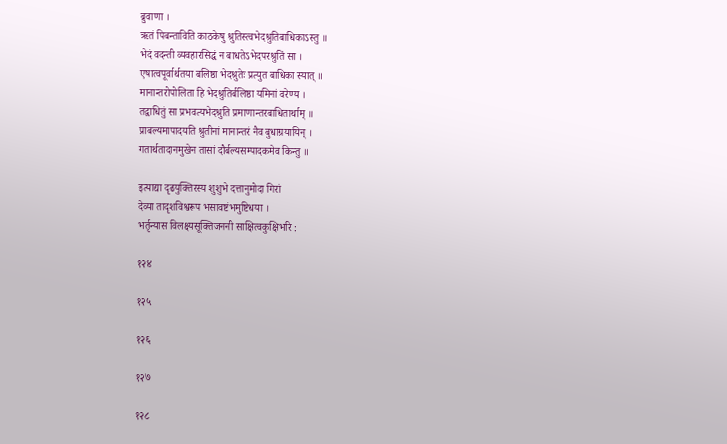ब्रुवाणा ।
ऋतं पिबन्ताविति काठकेषु श्रुतिस्त्वभेदश्रुतिबाधिकाऽस्तु ॥
भेदं वदन्ती व्यवहारसिद्धं न बाधतेऽभेदपरश्रुतिं सा ।
एषात्वपूर्वार्थतया बलिष्ठा भेदश्रुतेः प्रत्युत बाधिका स्यात् ॥
मानान्तरोपोलिता हि भेदश्रुतिर्बलिष्ठा यमिनां वरेण्य ।
तद्वाधितुं सा प्रभवत्यभेदश्रुति प्रमाणान्तरबाधितार्थाम् ॥
प्राबल्यमापादयति श्रुतीनां मानान्तरं नैव बुधाग्रयायिन् ।
गतार्थतादानमुखेन तासां दौर्बल्यसम्पादकमेव किन्तु ॥

इत्याद्या दृढयुक्तिरस्य शुशुभे दत्तानुमोदा गिरां
देव्या तादृशविश्वरूप भसावष्टंभमुष्टिधया ।
भर्तृन्यास विलक्ष्यसूक्तिजननी साक्षित्वकुक्षिभरि :

१२४

१२५

१२६

१२७

१२८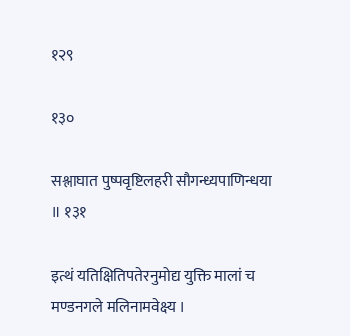१२९

१३०

सश्लाघात पुष्पवृष्टिलहरी सौगन्ध्यपाणिन्धया ॥ १३१

इत्थं यतिक्षितिपतेरनुमोद्य युक्ति मालां च मण्डनगले मलिनामवेक्ष्य ।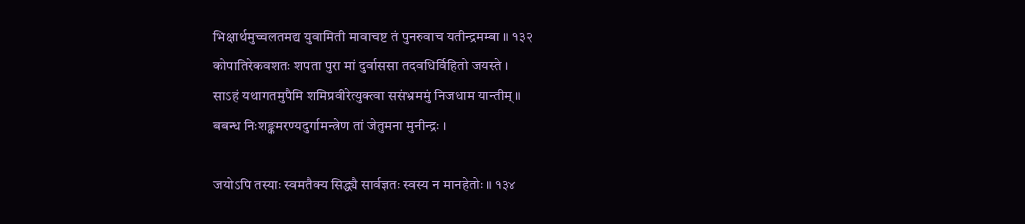भिक्षार्थमुच्चलतमद्य युवामिती मावाचष्ट तं पुनरुवाच यतीन्द्रमम्बा ॥ १३२
कोपातिरेकवशतः शपता पुरा मां दुर्वाससा तदवधिर्विहितो जयस्ते ।
साऽहं यथागतमुपैमि शमिप्रवीरेत्युक्त्वा ससंभ्रममुं निजधाम यान्तीम् ॥
बबन्ध निःशङ्कमरण्यदुर्गामन्त्रेण तां जेतुमना मुनीन्द्रः ।

जयोऽपि तस्याः स्वमतैक्य सिद्ध्यै सार्वज्ञतः स्वस्य न मानहेतोः ॥ १३४